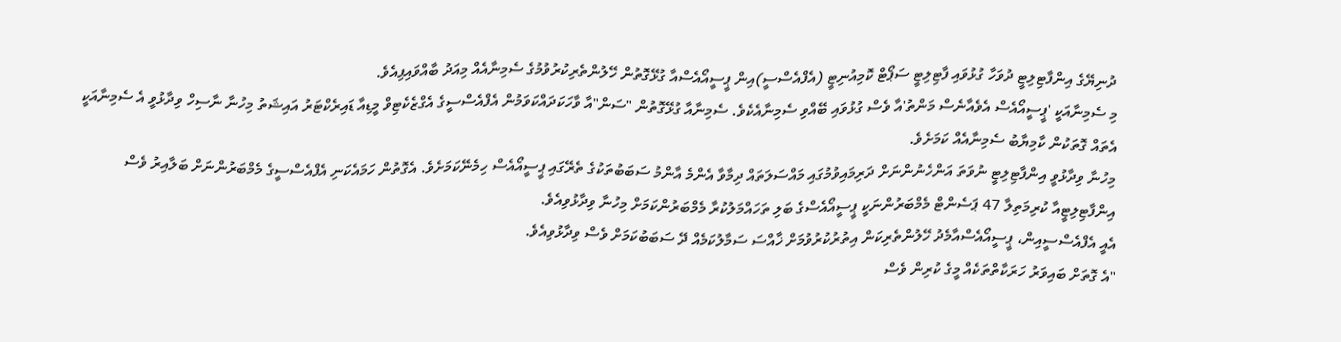ދުނިޔޭގެ އިންފާޓިލިޓީ ދުވަހާ ގުޅުވައި ފާޓިލިޓީ ސަޕޯޓް ކޮމިއުނިޓީ (އެފްއެސްސީ)އިން ޕީސީއޯއެސްއާ ގުޅޭގޮތުން ހޭލުންތެރިކުރުވުމުގެ ސެމިނާއެއް މިއަދު ބާއްވައިފިއެވެ.
މި ސެމިނާއަކީ 'ޕީސީއޯއެސް އެވެއާނެސް މަންތު'އާ ވެސް ގުޅުވައި ބޭއްވި ސެމިނާއެކެވެ. ސެމިނާއާ ގުޅޭގޮތުން "ސަން"އާ ވާހަކަދައްކަވަމުން އެފްއެސްސީގެ އެގްޒެކެޓިވް މީޑިއާ ޑައިރެކްޓަރު އައިޝަތު މިހުނާ ނާސިހް ވިދާޅުވީ އެ ސެމިނާއަކީ އެތައް ގޮތަކުން ކާމިޔާބު ސެމިނާއެއް ކަމަށެވެ.
މިހުނާ ވިދާޅުވީ އިންފާޓިލިޓީ ނުވަތަ އަންހެނުންނަށް ދަރިމައިވުމުގައި މައްސަލަތައް ދިމާވާ އެންމެ އާންމު ސަބަބުތަކުގެ ތެރޭގައި ޕީސީއޯއެސް ހިމެނޭކަމަށެވެ. އެގޮތުން ހަމައެކަނި އެފްއެސްސީގެ މެމްބަރުންނަށް ބަލާއިރު ވެސް އިންފާޓިލިޓީއާ ކުރިމަތިލާ 47 ޕަސެންޓް މެމްބަރުންނަކީ ޕީސީއޯއެސްގެ ބަލި ތަހައްމަލުކުރާ މެމްބަރުންކަމަށް މިހުނާ ވިދާޅުވިއެވެ.
އެއީ އެފްއެސްސީއިން، ޕީސީއޯއެސްއާމެދު ހޭލުންތެރިކަން އިތުރުކުރުވުމަށް ޚާއްސަ ސަމާލުކަމެއް ދޭ ސަބަބުކަމަށް ވެސް ވިދާޅުވިއެވެ.
"އެ ގޮތަށް ބައިވަރު ހަރަކާތްތަކެއް މީގެ ކުރިން ވެސް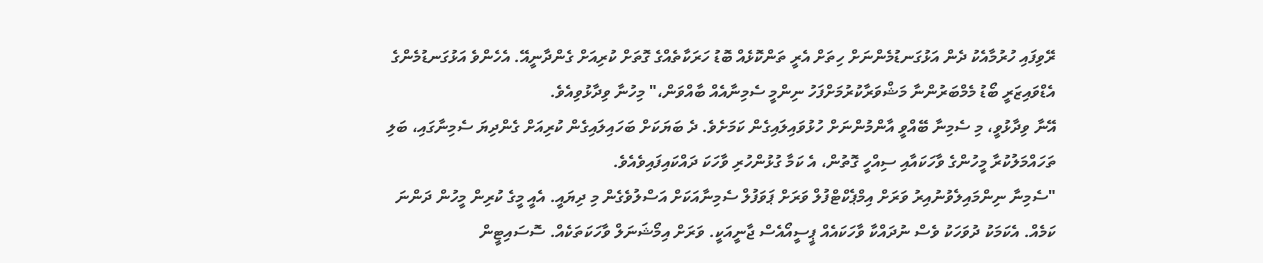ރޭވިފައި ހުރުމާއެކު ދެން އަޅުގަނޑުމެންނަށް ހިތަށް އެރީ ތަންކޮޅެއް ބޮޑު ހަރަކާތެއްގެ ގޮތަށް ކުރިއަށް ގެންދާނީއޭ. އެހެންވެ އަޅުގަނޑުމެންގެ އެޑްވައިޒަރީ ބޯޑު މެމްބަރުންނާ މަޝްވަރާކުރުމަށްފަހު ނިންމީ ސެމިނާއެއް ބާއްވަން،" މިހުނާ ވިދާޅުވިއެވެ.
އޭނާ ވިދާޅުވީ، މި ސެމިނާ ބޭއްވީ އާންމުންނަށް ހުޅުވައިލައިގެން ކަމަށެވެ. ދެ ބަޔަކަށް ބަހައިލައިގެން ކުރިއަށް ގެންދިޔަ ސެމިނާގައި، ބަލި ތަހައްމަލުކުރާ މީހުންގެ ވާހަކައާއި ސިއްހީ ގޮތުން، އެ ކަމާ ގުޅުންހުރި ވާހަކަ ދައްކައިފައިވެއެވެ.
"ސެމިނާ ނިންމައިލެވުނުއިރު ވަރަށް އިމްޕެކްޓްފުލް ވަރަށް ޕަވަފުލް ސެމިނާއަކަށް އަސްލުވެގެން މި ދިޔައީ. އެއީ މީގެ ކުރިން މީހުން ދަންނަ ކަމެއް. އެކަމަކު ދުވަހަކު ވެސް ނުދައްކާ ވާހަކައެއް ޕީސީއޯއެސް ޖާނީއަކީ. ވަރަށް އިމޯޝަނަލް ވާހަކަތަކެއް. ސޮސައިޓީން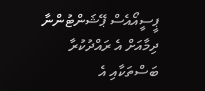ޕީސީއޯއެސް ޕޭޝަންޓުންނާ ދިމާއަށް އެ ރައްދުކުރާ ބަސްތަކާއި އެ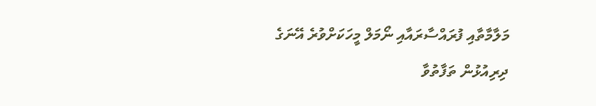މަލާމާތާއި ފުރައްސާރައާއި ނޯމަލް މީހަކަށްވުރެ އޭނަގެ ދިރިއުޅުން ތަފާތުވާ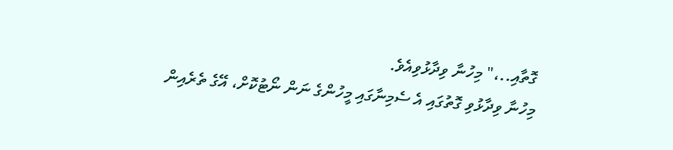ގޮތާއި..،" މިހުނާ ވިދާޅުވިއެވެ.
މިހުނާ ވިދާޅުވި ގޮތުގައި އެ ސެމިނާގައި މީހުންގެ ނަން ނޯޓުކޮށް، އޭގެ ތެރެއިން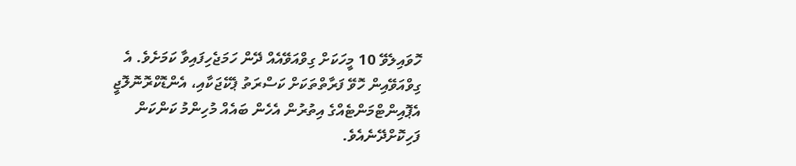ހޮވައިލެވޭ 10 މީހަކަށް ގިވްއަވޭއެއް ދޭން ހަމަޖެހިފައިވާ ކަމަށެވެ. އެ ގިވްއަވޭއިން ހޮވޭ ފަރާތްތަކަށް ކަސްރަތު ޕެކޭޖަކާއި، އެންޑޮކްރޮނޮލޮޖީ އެޕޮއިންޓްމަންޓެއްގެ އިތުރުން އެހެން ބައެއް މުހިންމު ކަންކަން ފަހިކޮށްދޭނެއެވެ.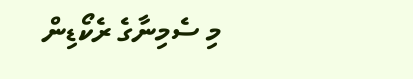މި ސެމިނާގެ ރެކޯޑިން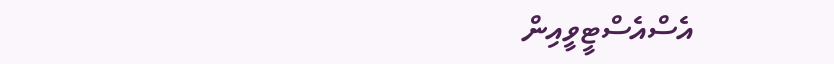އެސްއެސްޓީވީއިން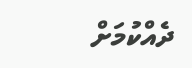ދެއްކުމަށް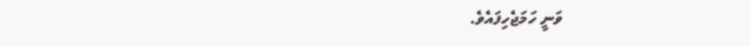ވަނީ ހަމަޖެހިފައެވެ.